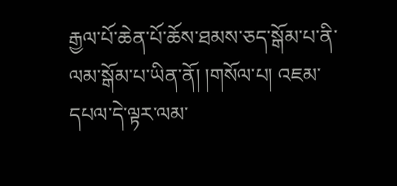རྒྱལ་པོ་ཆེན་པོ་ཆོས་ཐམས་ཅད་སྒོམ་པ་ནི་ལམ་སྒོམ་པ་ཡིན་ནོ། །གསོལ་པ། འཇམ་དཔལ་དེ་ལྟར་ལམ་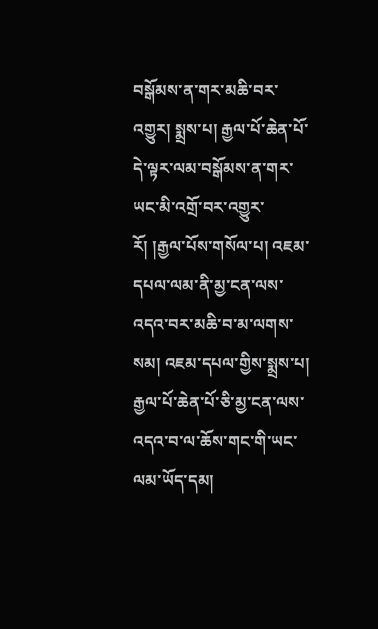བསྒོམས་ན་གར་མཆི་བར་འགྱུར། སྨྲས་པ། རྒྱལ་པོ་ཆེན་པོ་དེ་ལྟར་ལམ་བསྒོམས་ན་གར་ཡང་མི་འགྲོ་བར་འགྱུར་རོ། །རྒྱལ་པོས་གསོལ་པ། འཇམ་དཔལ་ལམ་ནི་མྱ་ངན་ལས་འདའ་བར་མཆི་བ་མ་ལགས་སམ། འཇམ་དཔལ་གྱིས་སྨྲས་པ། རྒྱལ་པོ་ཆེན་པོ་ཅི་མྱ་ངན་ལས་འདའ་བ་ལ་ཆོས་གང་གི་ཡང་ལམ་ཡོད་དམ།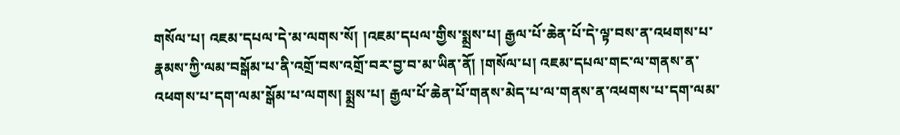གསོལ་པ། འཇམ་དཔལ་དེ་མ་ལགས་སོ། །འཇམ་དཔལ་གྱིས་སྨྲས་པ། རྒྱལ་པོ་ཆེན་པོ་དེ་ལྟ་བས་ན་འཕགས་པ་རྣམས་ཀྱི་ལམ་བསྒོམ་པ་ནི་འགྲོ་བས་འགྲོ་བར་བྱ་བ་མ་ཡིན་ནོ། །གསོལ་པ། འཇམ་དཔལ་གང་ལ་གནས་ན་འཕགས་པ་དག་ལམ་སྒོམ་པ་ལགས། སྨྲས་པ། རྒྱལ་པོ་ཆེན་པོ་གནས་མེད་པ་ལ་གནས་ན་འཕགས་པ་དག་ལམ་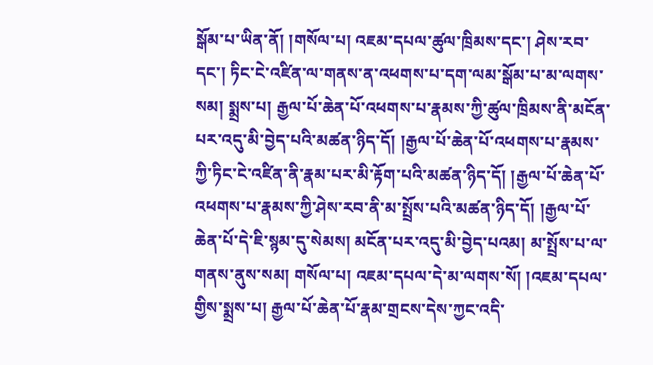སྒོམ་པ་ཡིན་ནོ། །གསོལ་པ། འཇམ་དཔལ་ཚུལ་ཁྲིམས་དང་། ཤེས་རབ་དང་། ཏིང་ངེ་འཛིན་ལ་གནས་ན་འཕགས་པ་དག་ལམ་སྒོམ་པ་མ་ལགས་སམ། སྨྲས་པ། རྒྱལ་པོ་ཆེན་པོ་འཕགས་པ་རྣམས་ཀྱི་ཚུལ་ཁྲིམས་ནི་མངོན་པར་འདུ་མི་བྱེད་པའི་མཚན་ཉིད་དོ། །རྒྱལ་པོ་ཆེན་པོ་འཕགས་པ་རྣམས་ཀྱི་ཏིང་ངེ་འཛིན་ནི་རྣམ་པར་མི་རྟོག་པའི་མཚན་ཉིད་དོ། །རྒྱལ་པོ་ཆེན་པོ་འཕགས་པ་རྣམས་ཀྱི་ཤེས་རབ་ནི་མ་སྤྲོས་པའི་མཚན་ཉིད་དོ། །རྒྱལ་པོ་ཆེན་པོ་དེ་ཇི་སྙམ་དུ་སེམས། མངོན་པར་འདུ་མི་བྱེད་པའམ། མ་སྤྲོས་པ་ལ་གནས་ནུས་སམ། གསོལ་པ། འཇམ་དཔལ་དེ་མ་ལགས་སོ། །འཇམ་དཔལ་གྱིས་སྨྲས་པ། རྒྱལ་པོ་ཆེན་པོ་རྣམ་གྲངས་དེས་ཀྱང་འདི་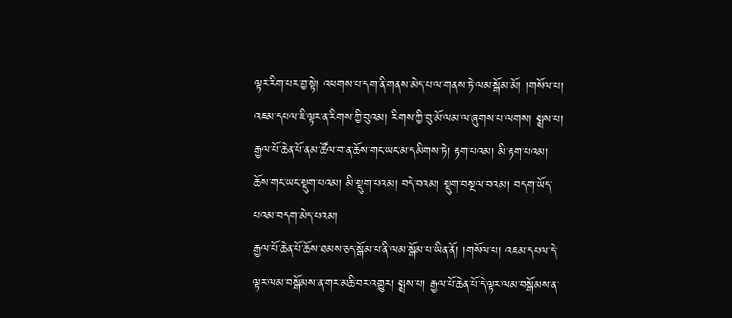ལྟར་རིག་པར་བྱ་སྟེ། འཕགས་པ་དག་ནི་གནས་མེད་པ་ལ་གནས་ཏེ་ལམ་སྒོམ་མོ། །གསོལ་པ། འཇམ་དཔལ་ཇི་ལྟར་ན་རིགས་ཀྱི་བུའམ། རིགས་ཀྱི་བུ་མོ་ལམ་ལ་ཞུགས་པ་ལགས། སྨྲས་པ། རྒྱལ་པོ་ཆེན་པོ་ནམ་ཚོལ་བ་ན་ཆོས་གང་ཡང་མ་དམིགས་ཏེ། རྟག་པའམ། མི་རྟག་པའམ། ཆོས་གང་ཡང་སྡུག་པའམ། མི་སྡུག་པའམ། བདེ་བའམ། སྡུག་བསྔལ་བའམ། བདག་ཡོད་པའམ་བདག་མེད་པའམ།
རྒྱལ་པོ་ཆེན་པོ་ཆོས་ཐམས་ཅད་སྒོམ་པ་ནི་ལམ་སྒོམ་པ་ཡིན་ནོ། །གསོལ་པ། འཇམ་དཔལ་དེ་ལྟར་ལམ་བསྒོམས་ན་གར་མཆི་བར་འགྱུར། སྨྲས་པ། རྒྱལ་པོ་ཆེན་པོ་དེ་ལྟར་ལམ་བསྒོམས་ན་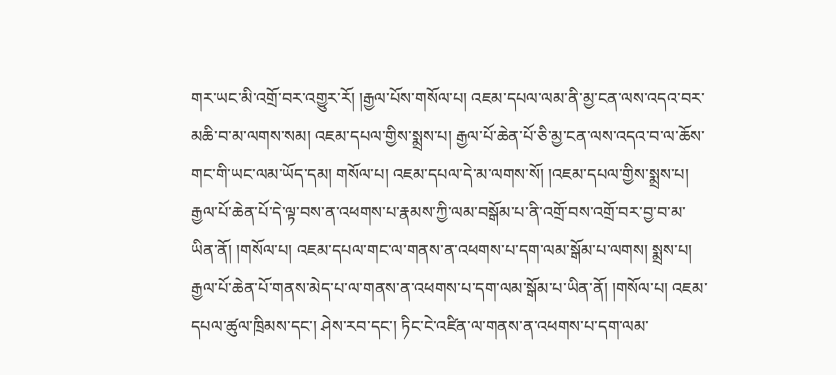གར་ཡང་མི་འགྲོ་བར་འགྱུར་རོ། །རྒྱལ་པོས་གསོལ་པ། འཇམ་དཔལ་ལམ་ནི་མྱ་ངན་ལས་འདའ་བར་མཆི་བ་མ་ལགས་སམ། འཇམ་དཔལ་གྱིས་སྨྲས་པ། རྒྱལ་པོ་ཆེན་པོ་ཅི་མྱ་ངན་ལས་འདའ་བ་ལ་ཆོས་གང་གི་ཡང་ལམ་ཡོད་དམ། གསོལ་པ། འཇམ་དཔལ་དེ་མ་ལགས་སོ། །འཇམ་དཔལ་གྱིས་སྨྲས་པ། རྒྱལ་པོ་ཆེན་པོ་དེ་ལྟ་བས་ན་འཕགས་པ་རྣམས་ཀྱི་ལམ་བསྒོམ་པ་ནི་འགྲོ་བས་འགྲོ་བར་བྱ་བ་མ་ཡིན་ནོ། །གསོལ་པ། འཇམ་དཔལ་གང་ལ་གནས་ན་འཕགས་པ་དག་ལམ་སྒོམ་པ་ལགས། སྨྲས་པ། རྒྱལ་པོ་ཆེན་པོ་གནས་མེད་པ་ལ་གནས་ན་འཕགས་པ་དག་ལམ་སྒོམ་པ་ཡིན་ནོ། །གསོལ་པ། འཇམ་དཔལ་ཚུལ་ཁྲིམས་དང་། ཤེས་རབ་དང་། ཏིང་ངེ་འཛིན་ལ་གནས་ན་འཕགས་པ་དག་ལམ་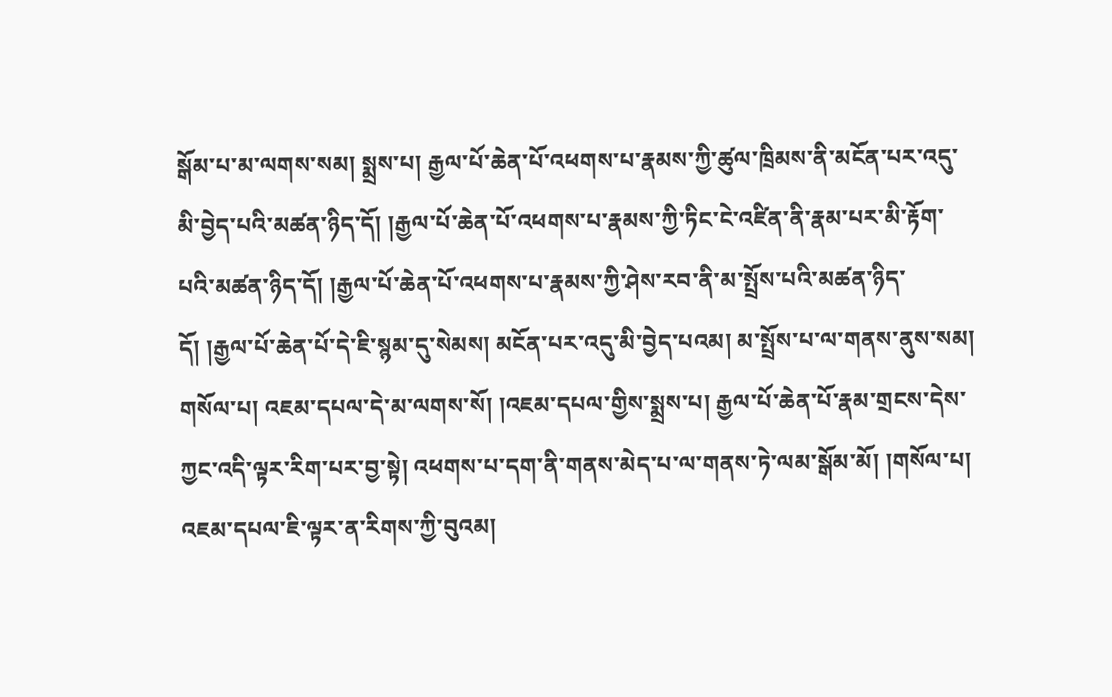སྒོམ་པ་མ་ལགས་སམ། སྨྲས་པ། རྒྱལ་པོ་ཆེན་པོ་འཕགས་པ་རྣམས་ཀྱི་ཚུལ་ཁྲིམས་ནི་མངོན་པར་འདུ་མི་བྱེད་པའི་མཚན་ཉིད་དོ། །རྒྱལ་པོ་ཆེན་པོ་འཕགས་པ་རྣམས་ཀྱི་ཏིང་ངེ་འཛིན་ནི་རྣམ་པར་མི་རྟོག་པའི་མཚན་ཉིད་དོ། །རྒྱལ་པོ་ཆེན་པོ་འཕགས་པ་རྣམས་ཀྱི་ཤེས་རབ་ནི་མ་སྤྲོས་པའི་མཚན་ཉིད་དོ། །རྒྱལ་པོ་ཆེན་པོ་དེ་ཇི་སྙམ་དུ་སེམས། མངོན་པར་འདུ་མི་བྱེད་པའམ། མ་སྤྲོས་པ་ལ་གནས་ནུས་སམ། གསོལ་པ། འཇམ་དཔལ་དེ་མ་ལགས་སོ། །འཇམ་དཔལ་གྱིས་སྨྲས་པ། རྒྱལ་པོ་ཆེན་པོ་རྣམ་གྲངས་དེས་ཀྱང་འདི་ལྟར་རིག་པར་བྱ་སྟེ། འཕགས་པ་དག་ནི་གནས་མེད་པ་ལ་གནས་ཏེ་ལམ་སྒོམ་མོ། །གསོལ་པ། འཇམ་དཔལ་ཇི་ལྟར་ན་རིགས་ཀྱི་བུའམ།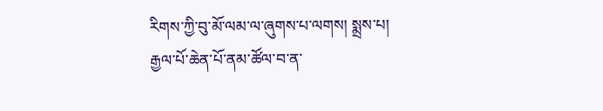རིགས་ཀྱི་བུ་མོ་ལམ་ལ་ཞུགས་པ་ལགས། སྨྲས་པ། རྒྱལ་པོ་ཆེན་པོ་ནམ་ཚོལ་བ་ན་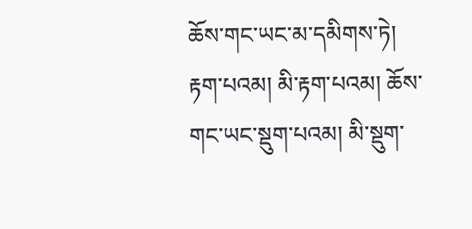ཆོས་གང་ཡང་མ་དམིགས་ཏེ། རྟག་པའམ། མི་རྟག་པའམ། ཆོས་གང་ཡང་སྡུག་པའམ། མི་སྡུག་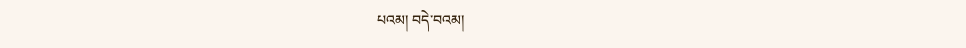པའམ། བདེ་བའམ།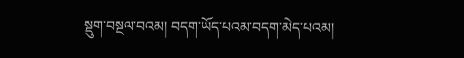སྡུག་བསྔལ་བའམ། བདག་ཡོད་པའམ་བདག་མེད་པའམ།